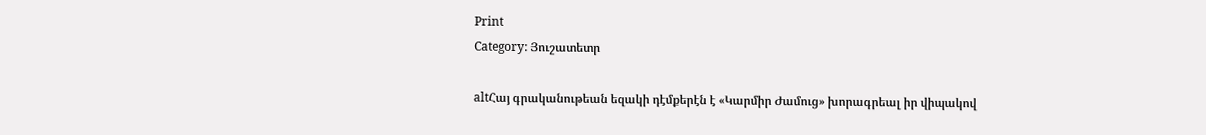Print
Category: Յուշատետր

altՀայ գրականութեան եզակի դէմքերէն է «Կարմիր Ժամուց» խորագրեալ իր վիպակով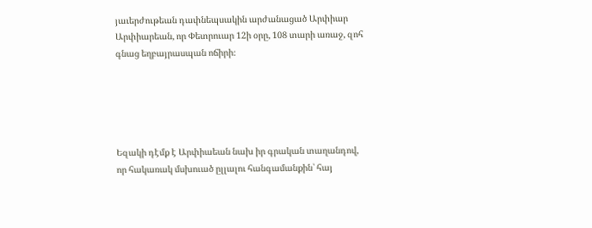յաւերժութեան դափնեպսակին արժանացած Արփիար Արփիարեան, որ Փետրուար 12ի օրը, 108 տարի առաջ, զոհ գնաց եղբայրասպան ոճիրի։





Եզակի դէմք է Արփիաեան նախ իր գրական տաղանդով, որ հակառակ մսխուած ըլլալու հանգամանքին՝ հայ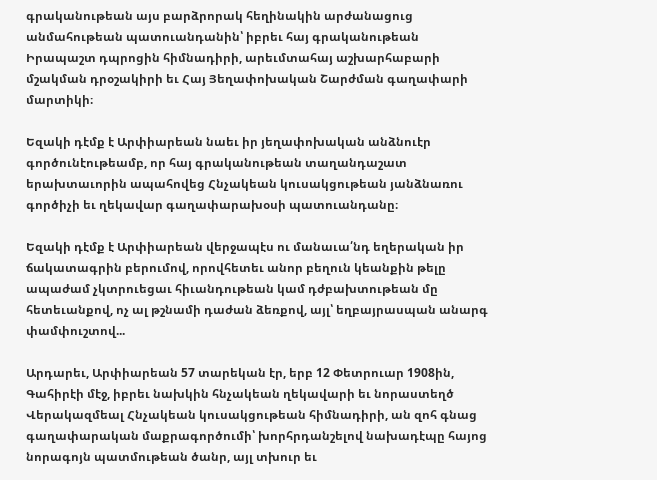գրականութեան այս բարձրորակ հեղինակին արժանացուց անմահութեան պատուանդանին՝ իբրեւ հայ գրականութեան Իրապաշտ դպրոցին հիմնադիրի, արեւմտահայ աշխարհաբարի մշակման դրօշակիրի եւ Հայ Յեղափոխական Շարժման գաղափարի մարտիկի։

Եզակի դէմք է Արփիարեան նաեւ իր յեղափոխական անձնուէր գործունէութեամբ, որ հայ գրականութեան տաղանդաշատ երախտաւորին ապահովեց Հնչակեան կուսակցութեան յանձնառու գործիչի եւ ղեկավար գաղափարախօսի պատուանդանը։

Եզակի դէմք է Արփիարեան վերջապէս ու մանաւա՛նդ եղերական իր ճակատագրին բերումով, որովհետեւ անոր բեղուն կեանքին թելը ապաժամ չկտրուեցաւ հիւանդութեան կամ դժբախտութեան մը հետեւանքով, ոչ ալ թշնամի դաժան ձեռքով, այլ՝ եղբայրասպան անարգ փամփուշտով...

Արդարեւ, Արփիարեան 57 տարեկան էր, երբ 12 Փետրուար 1908ին, Գահիրէի մէջ, իբրեւ նախկին հնչակեան ղեկավարի եւ նորաստեղծ Վերակազմեալ Հնչակեան կուսակցութեան հիմնադիրի, ան զոհ գնաց գաղափարական մաքրագործումի՝ խորհրդանշելով նախադէպը հայոց նորագոյն պատմութեան ծանր, այլ տխուր եւ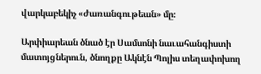վարկաբեկիչ «ժառանգութեան» մը։

Արփիարեան ծնած էր Սամսոնի նաւահանգիստի մատոյցներուն, ծնողքը Ակնէն Պոլիս տեղափոխող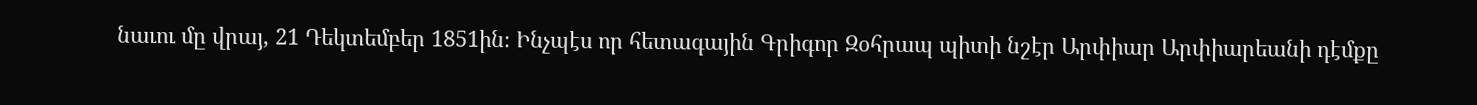նաւու մը վրայ, 21 Դեկտեմբեր 1851ին։ Ինչպէս որ հետագային Գրիգոր Զօհրապ պիտի նշէր Արփիար Արփիարեանի դէմքը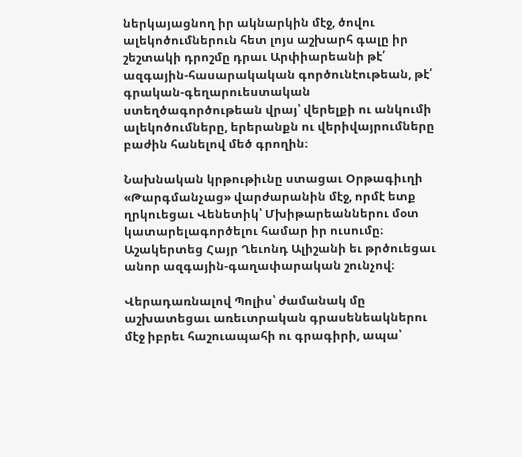ներկայացնող իր ակնարկին մէջ, ծովու ալեկոծումներուն հետ լոյս աշխարհ գալը իր շեշտակի դրոշմը դրաւ Արփիարեանի թէ՛ ազգային-հասարակական գործունէութեան, թէ՛ գրական-գեղարուեստական ստեղծագործութեան վրայ՝ վերելքի ու անկումի ալեկոծումները, երերանքն ու վերիվայրումները բաժին հանելով մեծ գրողին։

Նախնական կրթութիւնը ստացաւ Օրթագիւղի «Թարգմանչաց» վարժարանին մէջ, որմէ ետք ղրկուեցաւ Վենետիկ՝ Մխիթարեաններու մօտ կատարելագործելու համար իր ուսումը։ Աշակերտեց Հայր Ղեւոնդ Ալիշանի եւ թրծուեցաւ անոր ազգային-գաղափարական շունչով։

Վերադառնալով Պոլիս՝ ժամանակ մը աշխատեցաւ առեւտրական գրասենեակներու մէջ իբրեւ հաշուապահի ու գրագիրի, ապա՝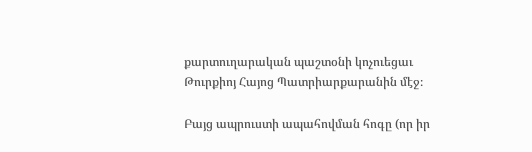քարտուղարական պաշտօնի կոչուեցաւ Թուրքիոյ Հայոց Պատրիարքարանին մէջ։

Բայց ապրուստի ապահովման հոգը (որ իր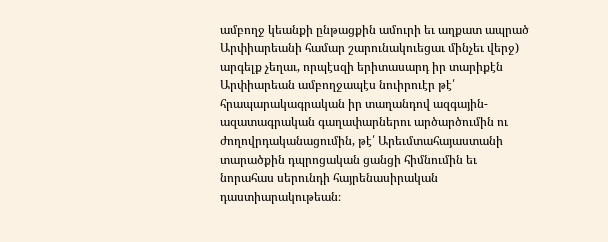ամբողջ կեանքի ընթացքին ամուրի եւ աղքատ ապրած Արփիարեանի համար շարունակուեցաւ մինչեւ վերջ) արգելք չեղաւ, որպէսզի երիտասարդ իր տարիքէն Արփիարեան ամբողջապէս նուիրուէր թէ՛ հրապարակագրական իր տաղանդով ազգային-ազատագրական գաղափարներու արծարծումին ու ժողովրդականացումին, թէ՛ Արեւմտահայաստանի տարածքին դպրոցական ցանցի հիմնումին եւ նորահաս սերունդի հայրենասիրական դաստիարակութեան։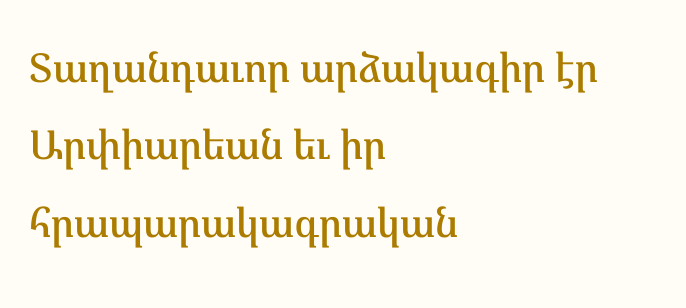Տաղանդաւոր արձակագիր էր Արփիարեան եւ իր հրապարակագրական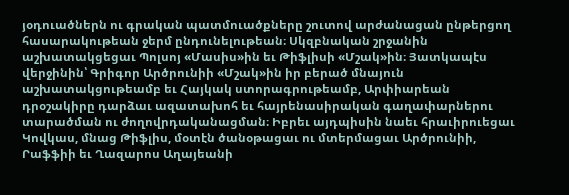յօդուածներն ու գրական պատմուածքները շուտով արժանացան ընթերցող հասարակութեան ջերմ ընդունելութեան։ Սկզբնական շրջանին աշխատակցեցաւ Պոլսոյ «Մասիս»ին եւ Թիֆլիսի «Մշակ»ին։ Յատկապէս վերջինին՝ Գրիգոր Արծրունիի «Մշակ»ին իր բերած մնայուն աշխատակցութեամբ եւ Հայկակ ստորագրութեամբ, Արփիարեան դրօշակիրը դարձաւ ազատախոհ եւ հայրենասիրական գաղափարներու տարածման ու ժողովրդականացման։ Իբրեւ այդպիսին նաեւ հրաւիրուեցաւ Կովկաս, մնաց Թիֆլիս, մօտէն ծանօթացաւ ու մտերմացաւ Արծրունիի, Րաֆֆիի եւ Ղազարոս Աղայեանի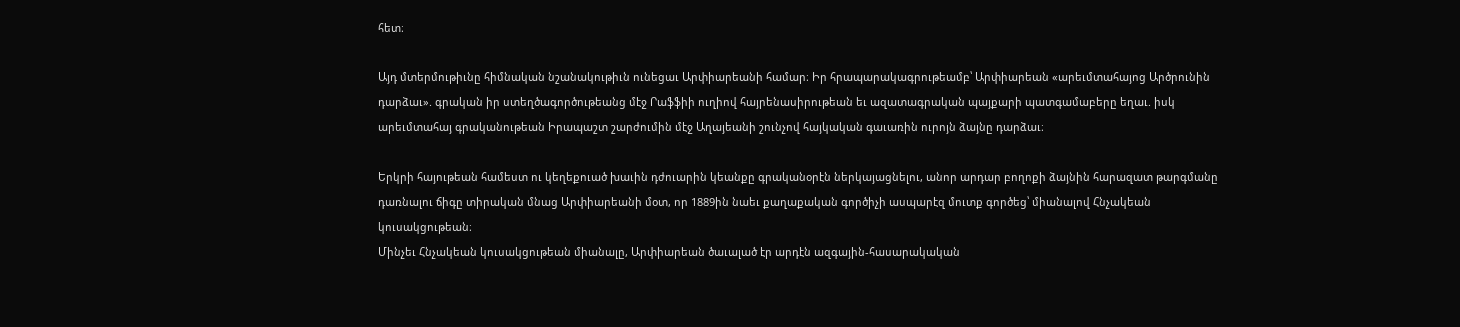հետ։

Այդ մտերմութիւնը հիմնական նշանակութիւն ունեցաւ Արփիարեանի համար։ Իր հրապարակագրութեամբ՝ Արփիարեան «արեւմտահայոց Արծրունին դարձաւ». գրական իր ստեղծագործութեանց մէջ Րաֆֆիի ուղիով հայրենասիրութեան եւ ազատագրական պայքարի պատգամաբերը եղաւ. իսկ արեւմտահայ գրականութեան Իրապաշտ շարժումին մէջ Աղայեանի շունչով հայկական գաւառին ուրոյն ձայնը դարձաւ։

Երկրի հայութեան համեստ ու կեղեքուած խաւին դժուարին կեանքը գրականօրէն ներկայացնելու, անոր արդար բողոքի ձայնին հարազատ թարգմանը դառնալու ճիգը տիրական մնաց Արփիարեանի մօտ, որ 1889ին նաեւ քաղաքական գործիչի ասպարէզ մուտք գործեց՝ միանալով Հնչակեան կուսակցութեան։
Մինչեւ Հնչակեան կուսակցութեան միանալը, Արփիարեան ծաւալած էր արդէն ազգային-հասարակական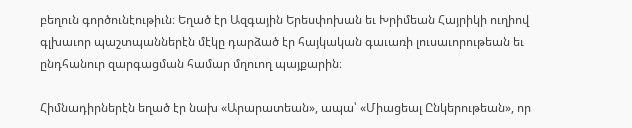բեղուն գործունէութիւն։ Եղած էր Ազգային Երեսփոխան եւ Խրիմեան Հայրիկի ուղիով գլխաւոր պաշտպաններէն մէկը դարձած էր հայկական գաւառի լուսաւորութեան եւ ընդհանուր զարգացման համար մղուող պայքարին։

Հիմնադիրներէն եղած էր նախ «Արարատեան», ապա՝ «Միացեալ Ընկերութեան», որ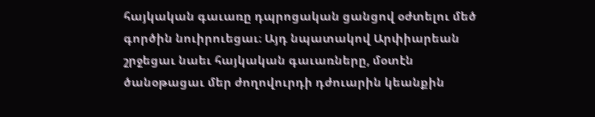հայկական գաւառը դպրոցական ցանցով օժտելու մեծ գործին նուիրուեցաւ։ Այդ նպատակով Արփիարեան շրջեցաւ նաեւ հայկական գաւառները, մօտէն ծանօթացաւ մեր ժողովուրդի դժուարին կեանքին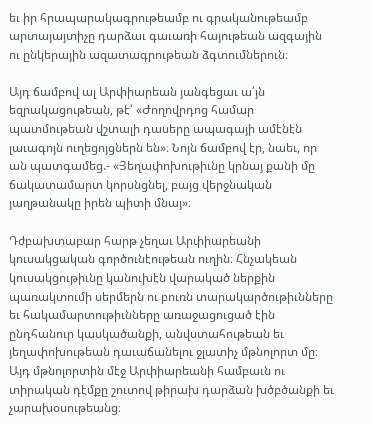եւ իր հրապարակագրութեամբ ու գրականութեամբ արտայայտիչը դարձաւ գաւառի հայութեան ազգային ու ընկերային ազատագրութեան ձգտումներուն։

Այդ ճամբով ալ Արփիարեան յանգեցաւ ա՛յն եզրակացութեան, թէ՝ «Ժողովրդոց համար պատմութեան վշտալի դասերը ապագայի ամէնէն լաւագոյն ուղեցոյցներն են»։ Նոյն ճամբով էր, նաեւ, որ ան պատգամեց.- «Յեղափոխութիւնը կրնայ քանի մը ճակատամարտ կորսնցնել, բայց վերջնական յաղթանակը իրեն պիտի մնայ»։

Դժբախտաբար հարթ չեղաւ Արփիարեանի կուսակցական գործունէութեան ուղին։ Հնչակեան կուսակցութիւնը կանուխէն վարակած ներքին պառակտումի սերմերն ու բուռն տարակարծութիւնները եւ հակամարտութիւնները առաջացուցած էին ընդհանուր կասկածանքի, անվստահութեան եւ յեղափոխութեան դաւաճանելու ջլատիչ մթնոլորտ մը։ Այդ մթնոլորտին մէջ Արփիարեանի համբաւն ու տիրական դէմքը շուտով թիրախ դարձան խծբծանքի եւ չարախօսութեանց։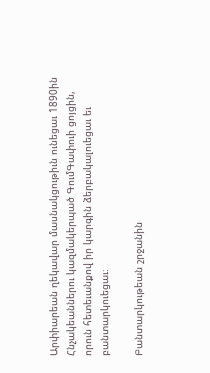Արփիարեան ղեկավար մասնակցութիւն ունեցաւ 1890ին Հնչակեաններու կազմակերպած ԳումԳափուի ցոյցին, որուն հետեւանքով իր կարգին ձերբակալուեցաւ եւ բանտարկուեցաւ։

Բանտարկութեան շրջանին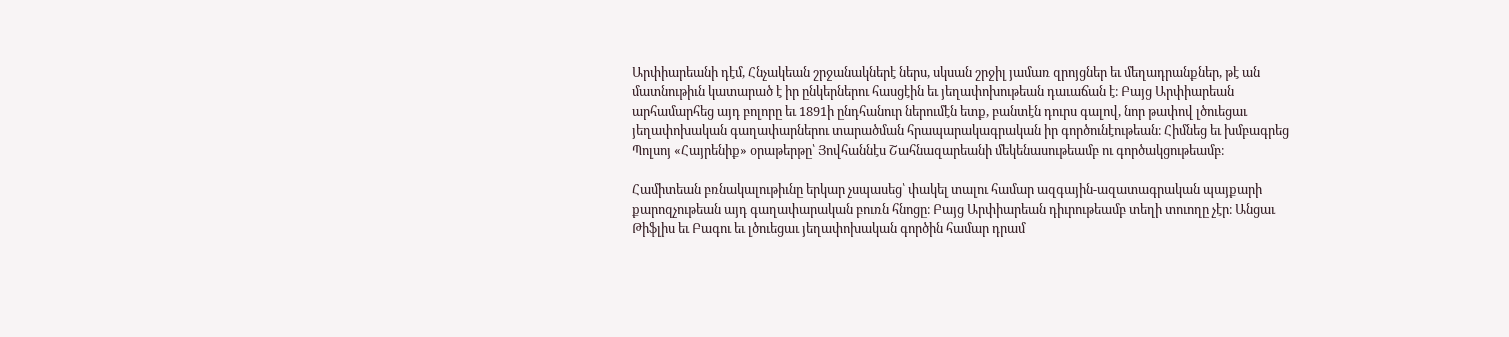Արփիարեանի դէմ, Հնչակեան շրջանակներէ ներս, սկսան շրջիլ յամառ զրոյցներ եւ մեղադրանքներ, թէ ան մատնութիւն կատարած է իր ընկերներու հասցէին եւ յեղափոխութեան դաւաճան է։ Բայց Արփիարեան արհամարհեց այդ բոլորը եւ 1891ի ընդհանուր ներումէն ետք, բանտէն դուրս գալով, նոր թափով լծուեցաւ յեղափոխական գաղափարներու տարածման հրապարակագրական իր գործունէութեան։ Հիմնեց եւ խմբագրեց Պոլսոյ «Հայրենիք» օրաթերթը՝ Յովհաննէս Շահնազարեանի մեկենասութեամբ ու գործակցութեամբ։

Համիտեան բռնակալութիւնը երկար չսպասեց՝ փակել տալու համար ազգային-ազատագրական պայքարի քարոզչութեան այդ գաղափարական բուռն հնոցը։ Բայց Արփիարեան դիւրութեամբ տեղի տուողը չէր։ Անցաւ Թիֆլիս եւ Բագու եւ լծուեցաւ յեղափոխական գործին համար դրամ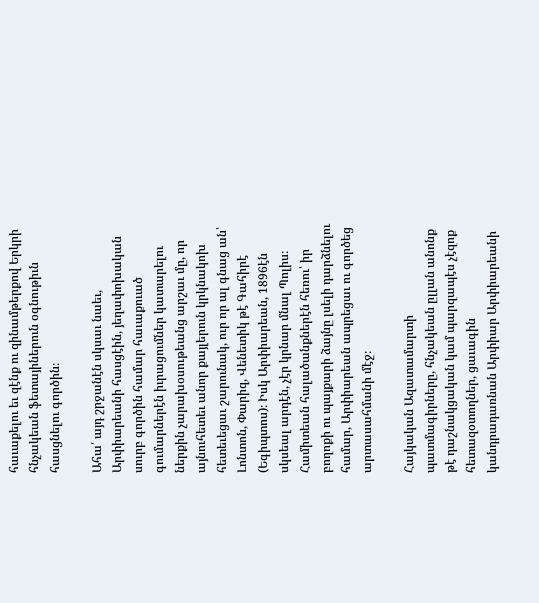հաւաքելու եւ զէնք ու զինամթերքով Երկրի հնչակեան ֆետայիներուն օգնութիւն հասցնելու գործին։

Ահա՛ այդ շրջանէն սկսաւ նաեւ, Արփիարեանի հասցէին, յեղափոխական սուրբ գործին համար հաւաքուած գումարներէն իւրացումներ կատարելու ներքին չարախօսութեանց արշաւ մը, որ այնուհետեւ անոր քայլերուն կրկնակոխ հետեւեցաւ շարունակ, ուր որ ալ գնաց ան՝ Լոնտոն, Փարիզ, Վենետիկ թէ Գահիրէ (Եգիպտոս)։ Իսկ Արփիարեան, 1896էն սկսեալ արդէն, չէր կրնար մնալ Պոլիս։ Համիտեան հալածանքներէն հեռու՝ իր բողոքի ու պայքարի ձայնը լսելի դարձնելու համար, Արփիարեան ապրեցաւ ու գործեց արտասահմանի մէջ։

Հայկական Ազատամարտի պատմագիրները, հնչակեան ըլլան անոնք թէ դաշնակցական կամ պարզապէս չէզոք հետազօտողներ, ցաւագին կանդրադառնան Արփիար Արփիարեանի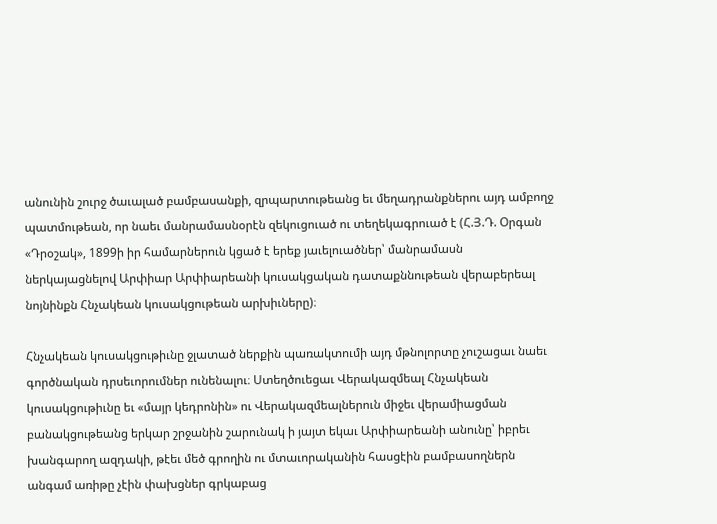անունին շուրջ ծաւալած բամբասանքի, զրպարտութեանց եւ մեղադրանքներու այդ ամբողջ պատմութեան, որ նաեւ մանրամասնօրէն զեկուցուած ու տեղեկագրուած է (Հ.Յ.Դ. Օրգան «Դրօշակ», 1899ի իր համարներուն կցած է երեք յաւելուածներ՝ մանրամասն ներկայացնելով Արփիար Արփիարեանի կուսակցական դատաքննութեան վերաբերեալ նոյնինքն Հնչակեան կուսակցութեան արխիւները)։

Հնչակեան կուսակցութիւնը ջլատած ներքին պառակտումի այդ մթնոլորտը չուշացաւ նաեւ գործնական դրսեւորումներ ունենալու։ Ստեղծուեցաւ Վերակազմեալ Հնչակեան կուսակցութիւնը եւ «մայր կեդրոնին» ու Վերակազմեալներուն միջեւ վերամիացման բանակցութեանց երկար շրջանին շարունակ ի յայտ եկաւ Արփիարեանի անունը՝ իբրեւ խանգարող ազդակի, թէեւ մեծ գրողին ու մտաւորականին հասցէին բամբասողներն անգամ առիթը չէին փախցներ գրկաբաց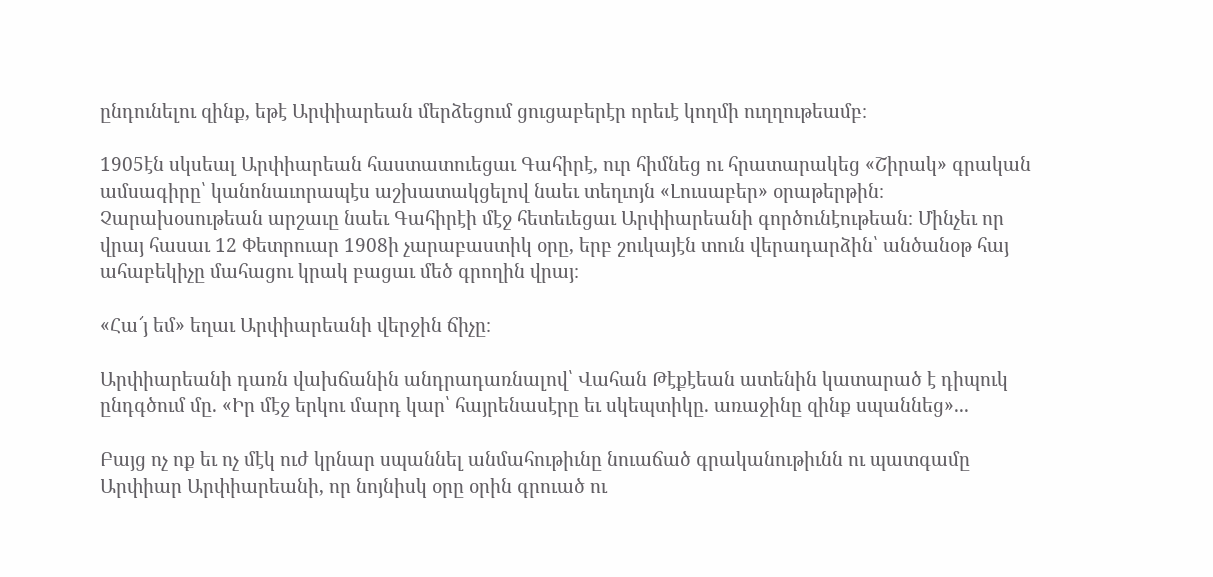ընդունելու զինք, եթէ Արփիարեան մերձեցում ցուցաբերէր որեւէ կողմի ուղղութեամբ։

1905էն սկսեալ Արփիարեան հաստատուեցաւ Գահիրէ, ուր հիմնեց ու հրատարակեց «Շիրակ» գրական ամսագիրը՝ կանոնաւորապէս աշխատակցելով նաեւ տեղւոյն «Լուսաբեր» օրաթերթին։ Չարախօսութեան արշաւը նաեւ Գահիրէի մէջ հետեւեցաւ Արփիարեանի գործունէութեան։ Մինչեւ որ վրայ հասաւ 12 Փետրուար 1908ի չարաբաստիկ օրը, երբ շուկայէն տուն վերադարձին՝ անծանօթ հայ ահաբեկիչը մահացու կրակ բացաւ մեծ գրողին վրայ։

«Հա՜յ եմ» եղաւ Արփիարեանի վերջին ճիչը։

Արփիարեանի դառն վախճանին անդրադառնալով՝ Վահան Թէքէեան ատենին կատարած է դիպուկ ընդգծում մը. «Իր մէջ երկու մարդ կար՝ հայրենասէրը եւ սկեպտիկը. առաջինը զինք սպաննեց»...

Բայց ոչ ոք եւ ոչ մէկ ուժ կրնար սպաննել անմահութիւնը նուաճած գրականութիւնն ու պատգամը Արփիար Արփիարեանի, որ նոյնիսկ օրը օրին գրուած ու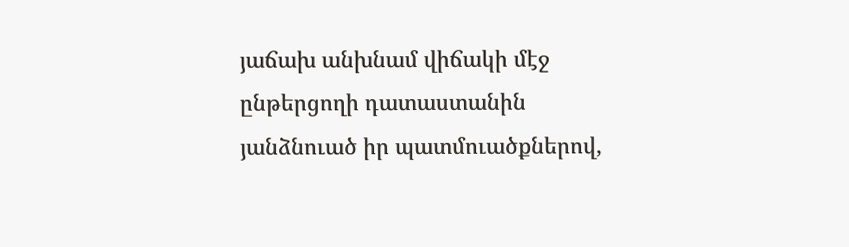յաճախ անխնամ վիճակի մէջ ընթերցողի դատաստանին յանձնուած իր պատմուածքներով,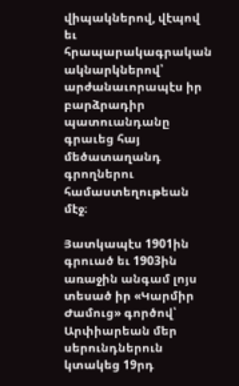վիպակներով, վէպով եւ հրապարակագրական ակնարկներով՝ արժանաւորապէս իր բարձրադիր պատուանդանը գրաւեց հայ մեծատաղանդ գրողներու համաստեղութեան մէջ։

Յատկապէս 1901ին գրուած եւ 1903ին առաջին անգամ լոյս տեսած իր «Կարմիր Ժամուց» գործով՝ Արփիարեան մեր սերունդներուն կտակեց 19րդ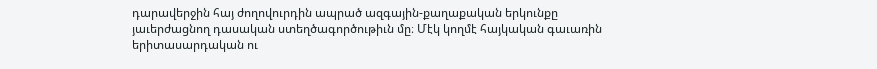դարավերջին հայ ժողովուրդին ապրած ազգային-քաղաքական երկունքը յաւերժացնող դասական ստեղծագործութիւն մը։ Մէկ կողմէ հայկական գաւառին երիտասարդական ու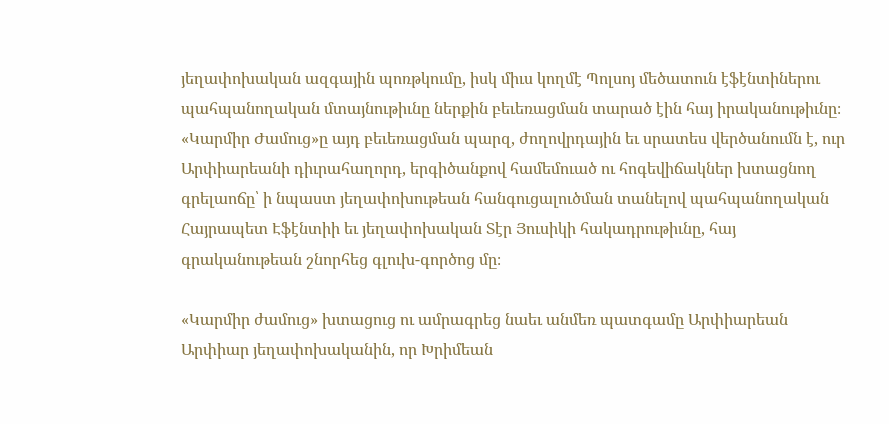յեղափոխական ազգային պոռթկումը, իսկ միւս կողմէ Պոլսոյ մեծատուն էֆէնտիներու պահպանողական մտայնութիւնը ներքին բեւեռացման տարած էին հայ իրականութիւնը։ «Կարմիր Ժամուց»ը այդ բեւեռացման պարզ, ժողովրդային եւ սրատես վերծանումն է, ուր Արփիարեանի դիւրահաղորդ, երգիծանքով համեմուած ու հոգեվիճակներ խտացնող գրելաոճը՝ ի նպաստ յեղափոխութեան հանգուցալուծման տանելով պահպանողական Հայրապետ Էֆէնտիի եւ յեղափոխական Տէր Յուսիկի հակադրութիւնը, հայ գրականութեան շնորհեց գլուխ-գործոց մը։

«Կարմիր ժամուց» խտացուց ու ամրագրեց նաեւ անմեռ պատգամը Արփիարեան Արփիար յեղափոխականին, որ Խրիմեան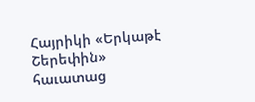Հայրիկի «Երկաթէ Շերեփին» հաւատաց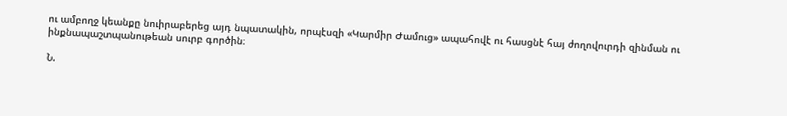ու ամբողջ կեանքը նուիրաբերեց այդ նպատակին, որպէսզի «Կարմիր Ժամուց» ապահովէ ու հասցնէ հայ ժողովուրդի զինման ու ինքնապաշտպանութեան սուրբ գործին։

Ն.